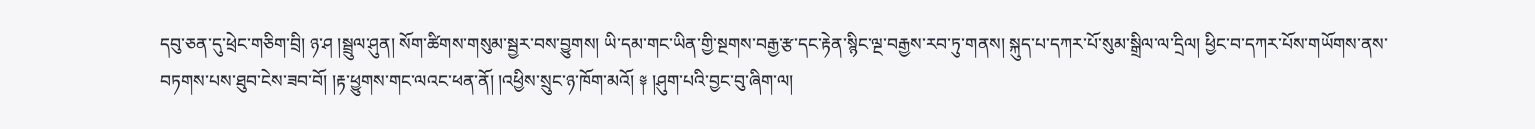དབུ་ཅན་དུ་ཕྲེང་གཅིག་བྲི། ཉ་ཤ །སྦྲུལ་ཤུན། སོག་ཚིགས་གསུམ་སྦྱར་བས་བྱུགས། ཡི་དམ་གང་ཡིན་གྱི་སྔགས་བརྒྱ་རྩ་དང་རྟེན་སྙིང་ལྔ་བརྒྱས་རབ་ཏུ་གནས། སྐུད་པ་དཀར་པོ་སུམ་སྒྲིལ་ལ་དྲིལ། ཕྱིང་བ་དཀར་པོས་གཡོགས་ནས་བཏགས་པས་ཐུབ་ངེས་ཟབ་བོ། །རྟ་ཕྱུགས་གང་ལའང་ཕན་ནོ། །འཕྱིས་སྲུང་ཉ་ཁོག་མའོ། ༈ །ཤུག་པའི་བྱང་བུ་ཞིག་ལ།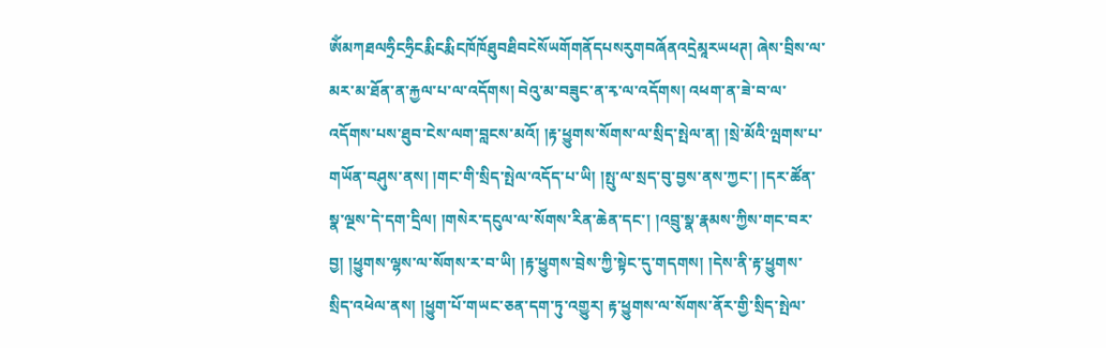ཨོཾམཀཐལཧྲིངཧྲིངརྨིངརྨིངཁོཁོཐུབཐིབངེསོཡགོགནོདཔསརུགབཞོནའདྲེམཱརཡཕཊ། ཞེས་བྲིས་ལ་མར་མ་ཐོན་ན་རྐྱལ་པ་ལ་འདོགས། བེའུ་མ་བཟུང་ན་རྭ་ལ་འདོགས། འཕག་ན་ཟེ་བ་ལ་འདོགས་པས་ཐུབ་ངེས་ལག་བླངས་མའོ། །རྟ་ཕྱུགས་སོགས་ལ་སྲིད་སྤེལ་ན། །སྲེ་མོའི་ལྤགས་པ་གཡོན་བཤུས་ནས། །གང་གི་སྲིད་སྤེལ་འདོད་པ་ཡི། །སྤུ་ལ་སྲད་བུ་བྱས་ནས་ཀྱང་། །དར་ཚོན་སྣ་ལྔས་དེ་དག་དྲིལ། །གསེར་དངུལ་ལ་སོགས་རིན་ཆེན་དང་། །འབྲུ་སྣ་རྣམས་ཀྱིས་གང་བར་བྱ། །ཕྱུགས་ལྷས་ལ་སོགས་ར་བ་ཡི། །རྟ་ཕྱུགས་བྲེས་ཀྱི་སྟེང་དུ་གདགས། །དེས་ནི་རྟ་ཕྱུགས་སྲིད་འཕེལ་ནས། །ཕྱུག་པོ་གཡང་ཅན་དག་ཏུ་འགྱུར། རྟ་ཕྱུགས་ལ་སོགས་ནོར་གྱི་སྲིད་སྤེལ་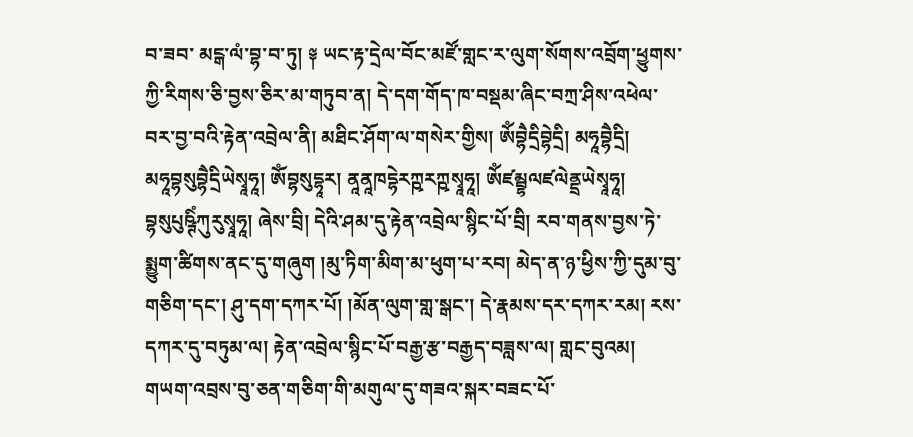བ་ཟབ་ མངྒ་ལཾ་བྷ་བ་ཏུ། ༈ ཡང་རྟ་དྲེལ་བོང་མཛོ་གླང་ར་ལུག་སོགས་འབྲོག་ཕྱུགས་ཀྱི་རིགས་ཅི་བྱས་ཅིར་མ་གཏུབ་ན། དེ་དག་གོད་ཁ་བསྡམ་ཞིང་བཀྲ་ཤིས་འཕེལ་བར་བྱ་བའི་རྟེན་འབྲེལ་ནི། མཐིང་ཤོག་ལ་གསེར་གྱིས། ཨོཾབྷཻདྲིབྷེདྲི། མཧཱབྷཻདྲི། མཧཱབྷསུབྷཻདྲིཡེསྭཱཧཱ། ཨོཾབྷསུདྷཱར། ནཱནཱཁདྷེརཀྵརཀྵསྭཱཧཱ། ཨོཾཛམྦྷལཛལེནྡྲཡེསྭཱཧཱ། བྷསུཔུཥྚིཾཀུརུསྭཱཧཱ། ཞེས་བྲི། དེའི་ཤམ་དུ་རྟེན་འབྲེལ་སྙིང་པོ་བྲི། རབ་གནས་བྱས་ཏེ་སྨྱུག་ཚིགས་ནང་དུ་གཞུག །མུ་ཏིག་མིག་མ་ཕུག་པ་རབ། མེད་ན་ཉ་ཕྱིས་ཀྱི་དུམ་བུ་གཅིག་དང་། ཤུ་དག་དཀར་པོ། །མོན་ལུག་གླ་སྒང་། དེ་རྣམས་དར་དཀར་རམ། རས་དཀར་དུ་བཏུམ་ལ། རྟེན་འབྲེལ་སྙིང་པོ་བརྒྱ་རྩ་བརྒྱད་བཟླས་ལ། གླང་བུའམ། གཡག་འབྲས་བུ་ཅན་གཅིག་གི་མགུལ་དུ་གཟའ་སྐར་བཟང་པོ་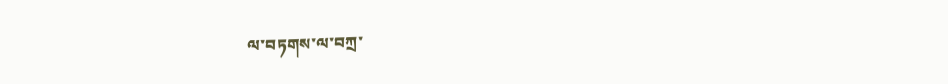ལ་བཏགས་ལ་བཀྲ་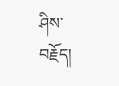ཤིས་བརྗོད།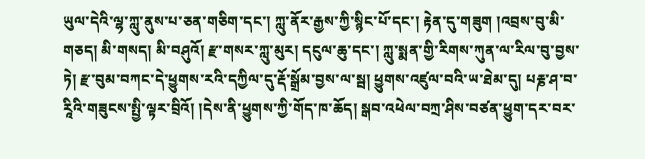ཡུལ་དེའི་ལྷ་ཀླུ་ནུས་པ་ཅན་གཅིག་དང་། ཀླུ་ནོར་རྒྱས་ཀྱི་སྙིང་པོ་དང་། རྟེན་དུ་གཟུག །འབྲས་བུ་མི་གཅད། མི་གསད། མི་བཤུའོ། རྫ་གསར་ཀླུ་མུར། དངུལ་ཆུ་དང་། ཀླུ་སྨན་གྱི་རིགས་ཀུན་ལ་རིལ་བུ་བྱས་ཏེ། རྫ་བུམ་བཀང་དེ་ཕྱུགས་རའི་དཀྱིལ་དུ་རྡོ་སྒྲོམ་བྱས་ལ་སྦ། ཕྱུགས་འཛུལ་བའི་ཡ་ཐེམ་དུ། པརྞ་ཤ་བ་རཱིའི་གཟུངས་སྤྱི་ལྟར་བྲིའོ། །དེས་ནི་ཕྱུགས་ཀྱི་གོད་ཁ་ཆོད། སྒབ་འཕེལ་བཀྲ་ཤིས་བཙན་ཕྱུག་དར་བར་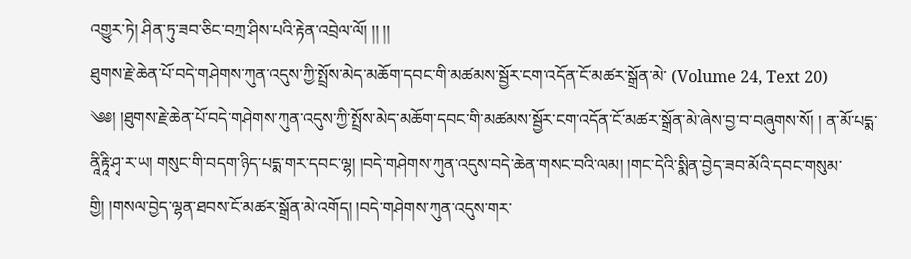འགྱུར་ཏེ། ཤིན་ཏུ་ཟབ་ཅིང་བཀྲ་ཤིས་པའི་རྟེན་འབྲེལ་ལོ། །། །།
ཐུགས་རྗེ་ཆེན་པོ་བདེ་གཤེགས་ཀུན་འདུས་ཀྱི་སྤྲོས་མེད་མཆོག་དབང་གི་མཚམས་སྦྱོར་ངག་འདོན་ངོ་མཚར་སྒྲོན་མེ་ (Volume 24, Text 20)
༄༅། །ཐུགས་རྗེ་ཆེན་པོ་བདེ་གཤེགས་ཀུན་འདུས་ཀྱི་སྤྲོས་མེད་མཆོག་དབང་གི་མཚམས་སྦྱོར་ངག་འདོན་ངོ་མཚར་སྒྲོན་མེ་ཞེས་བྱ་བ་བཞུགས་སོ། ། ན་མོ་པདྨ་ནཱིརྟཱི་ཤྭ་ར་ཡ། གསུང་གི་བདག་ཉིད་པདྨ་གར་དབང་ལྷ། །བདེ་གཤེགས་ཀུན་འདུས་བདེ་ཆེན་གསང་བའི་ལམ། །གང་དེའི་སྨིན་བྱེད་ཟབ་མོའི་དབང་གསུམ་གྱི། །གསལ་བྱེད་ལྷན་ཐབས་ངོ་མཚར་སྒྲོན་མེ་འགོད། །བདེ་གཤེགས་ཀུན་འདུས་གར་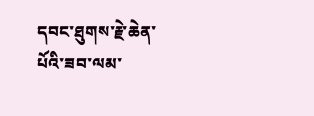དབང་ཐུགས་རྗེ་ཆེན་པོའི་ཟབ་ལམ་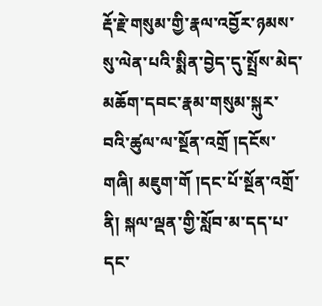རྡོ་རྗེ་གསུམ་གྱི་རྣལ་འབྱོར་ཉམས་སུ་ལེན་པའི་སྨིན་བྱེད་དུ་སྤྲོས་མེད་མཆོག་དབང་རྣམ་གསུམ་སྐུར་བའི་ཚུལ་ལ་སྔོན་འགྲོ །དངོས་གཞི། མཇུག་གོ །དང་པོ་སྔོན་འགྲོ་ནི། སྐལ་ལྡན་གྱི་སློབ་མ་དད་པ་དང་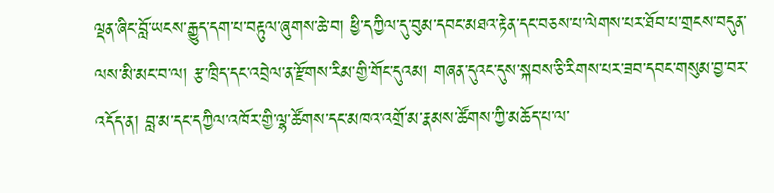ལྡན་ཞིང་བློ་ཡངས་རྒྱུད་དག་པ་བརྟུལ་ཞུགས་ཆེ་བ། ཕྱི་དཀྱིལ་དུ་བུམ་དབང་མཐའ་རྟེན་དང་བཅས་པ་ལེགས་པར་ཐོབ་པ་གྲངས་བདུན་ལས་མི་མང་བ་ལ། རྩ་ཁྲིད་དང་འབྲེལ་ན་རྫོགས་རིམ་གྱི་གོང་དུའམ། གཞན་དུའང་དུས་སྐབས་ཅི་རིགས་པར་ཟབ་དབང་གསུམ་བྱ་བར་འདོད་ན། བླ་མ་དང་དཀྱིལ་འཁོར་གྱི་ལྷ་ཚོགས་དང་མཁའ་འགྲོ་མ་རྣམས་ཚོགས་ཀྱི་མཆོད་པ་ལ་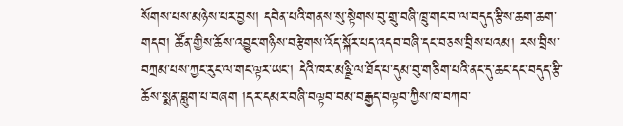སོགས་པས་མཉེས་པར་བྱས། དབེན་པའི་གནས་སུ་སྟེགས་བུ་གྲུ་བཞི་ཁྲུ་གང་བ་ལ་བདུད་རྩིས་ཆག་ཆག་གདབ། ཚོན་གྱིས་ཆོས་འབྱུང་གཉིས་བརྩེགས་འོད་སྐོར་པད་འདབ་བཞི་དང་བཅས་བྲིས་པའམ། རས་བྲིས་བཀྲམ་པས་ཀྱང་རུང་ལ་གང་ལྟར་ཡང་། དེའི་ཁར་མཉྫི་ལ་ཐོད་པ་དུམ་བུ་གཅིག་པའི་ནང་དུ་ཆང་དང་བདུད་རྩི་ཆོས་སྨན་བླུག་པ་བཞག །དར་དམར་བཞི་བལྟབ་བམ་བརྒྱད་བལྟབ་ཀྱིས་ཁ་བཀབ་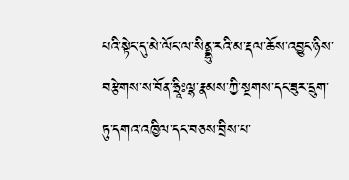པའི་སྟེང་དུ་མེ་ལོང་ལ་སིནྡྷུ་རའི་མ་རྡལ་ཆོས་འབྱུང་ཉིས་བརྩེགས་ས་བོན་ཧྲཱིཿལྷ་རྣམས་ཀྱི་སྔགས་དང་ཟུར་དྲུག་ཏུ་དགའ་འཁྱིལ་དང་བཅས་བྲིས་པ་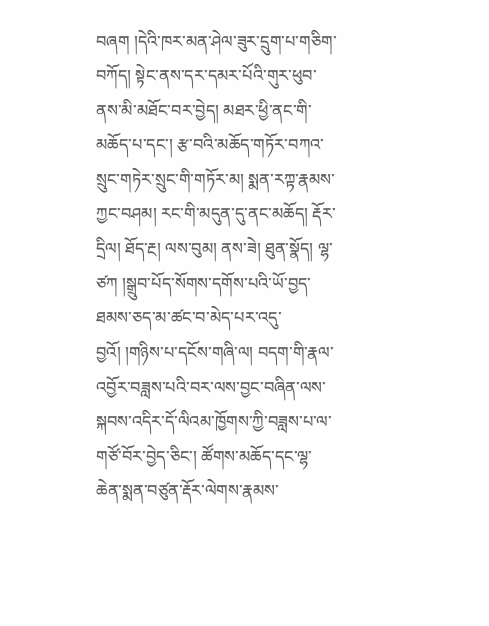བཞག །དེའི་ཁར་མན་ཤེལ་ཟུར་དྲུག་པ་གཅིག་བཀོད། སྟེང་ནས་དར་དམར་པོའི་གུར་ཕུབ་ནས་མི་མཐོང་བར་བྱེད། མཐར་ཕྱི་ནང་གི་མཆོད་པ་དང་། རྩ་བའི་མཆོད་གཏོར་བཀའ་སྲུང་གཏེར་སྲུང་གི་གཏོར་མ། སྨན་རཀྟ་རྣམས་ཀྱང་བཤམ། རང་གི་མདུན་དུ་ནང་མཆོད། རྡོར་དྲིལ། ཐོད་རྔ། ལས་བུམ། ནས་ཟེ། ཐུན་སྣོད། ལྷ་ཙཀ །སྒྲུབ་པོད་སོགས་དགོས་པའི་ཡོ་བྱད་ཐམས་ཅད་མ་ཚང་བ་མེད་པར་འདུ་བྱའོ། །གཉིས་པ་དངོས་གཞི་ལ། བདག་གི་རྣལ་འབྱོར་བཟླས་པའི་བར་ལས་བྱང་བཞིན་ལས་སྐབས་འདིར་དོ་ལིའམ་ཁྱོགས་ཀྱི་བཟླས་པ་ལ་གཙོ་བོར་བྱེད་ཅིང་། ཚོགས་མཆོད་དང་ལྷ་ཆེན་སྨན་བཙུན་རྡོར་ལེགས་རྣམས་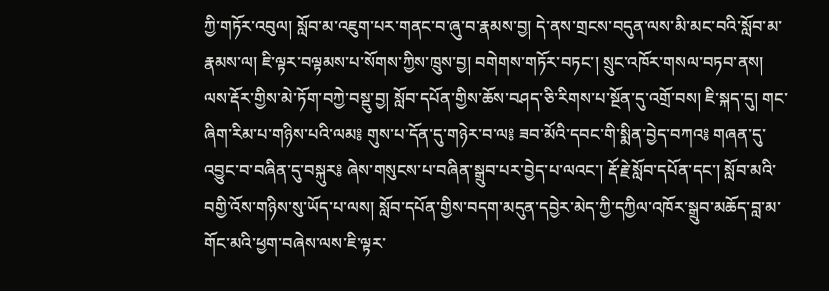ཀྱི་གཏོར་འབུལ། སློབ་མ་འཇུག་པར་གནང་བ་ཞུ་བ་རྣམས་བྱ། དེ་ནས་གྲངས་བདུན་ལས་མི་མང་བའི་སློབ་མ་རྣམས་ལ། ཇི་ལྟར་བལྟམས་པ་སོགས་ཀྱིས་ཁྲུས་བྱ། བགེགས་གཏོར་བཏང་། སྲུང་འཁོར་གསལ་བཏབ་ནས། ལས་རྡོར་གྱིས་མེ་ཏོག་བཀྱེ་བསྡུ་བྱ། སློབ་དཔོན་གྱིས་ཆོས་བཤད་ཅི་རིགས་པ་སྔོན་དུ་འགྲོ་བས། ཇི་སྐད་དུ། གང་ཞིག་རིམ་པ་གཉིས་པའི་ལམ༔ གུས་པ་དོན་དུ་གཉེར་བ་ལ༔ ཟབ་མོའི་དབང་གི་སྨིན་བྱེད་བཀའ༔ གཞན་དུ་འབྱུང་བ་བཞིན་དུ་བསྐུར༔ ཞེས་གསུངས་པ་བཞིན་སྒྲུབ་པར་བྱེད་པ་ལའང་། རྡོ་རྗེ་སློབ་དཔོན་དང་། སློབ་མའི་བགྱི་འོས་གཉིས་སུ་ཡོད་པ་ལས། སློབ་དཔོན་གྱིས་བདག་མདུན་དབྱེར་མེད་ཀྱི་དཀྱིལ་འཁོར་སྒྲུབ་མཆོད་བླ་མ་གོང་མའི་ཕྱག་བཞེས་ལས་ཇི་ལྟར་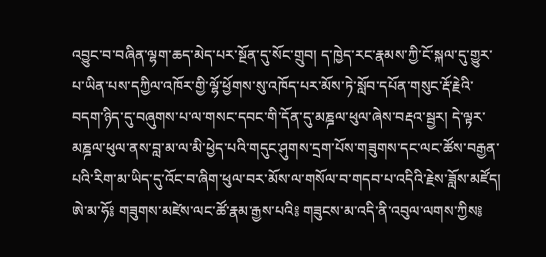འབྱུང་བ་བཞིན་ལྷག་ཆད་མེད་པར་སྔོན་དུ་སོང་གྲུབ། ད་ཁྱེད་རང་རྣམས་ཀྱི་ངོ་སྐལ་དུ་གྱུར་པ་ཡིན་པས་དཀྱིལ་འཁོར་གྱི་ལྷོ་ཕྱོགས་སུ་འཁོད་པར་མོས་ཏེ་སློབ་དཔོན་གསུང་རྡོ་རྗེའི་བདག་ཉིད་དུ་བཞུགས་པ་ལ་གསང་དབང་གི་དོན་དུ་མཎྜལ་ཕུལ་ཞེས་བརྡའ་སྦྱར། དེ་ལྟར་མཎྜལ་ཕུལ་ནས་བླ་མ་ལ་མི་ཕྱེད་པའི་གདུང་ཤུགས་དྲག་པོས་གཟུགས་དང་ལང་ཚོས་བརྒྱན་པའི་རིག་མ་ཡིད་དུ་འོང་བ་ཞིག་ཕུལ་བར་མོས་ལ་གསོལ་བ་གདབ་པ་འདིའི་རྗེས་ཟློས་མཛོད། ཨེ་མ་ཧོ༔ གཟུགས་མཛེས་ལང་ཚོ་རྣམ་རྒྱས་པའི༔ གཟུངས་མ་འདི་ནི་འབུལ་ལགས་ཀྱིས༔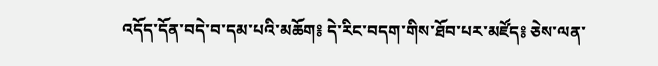འདོད་དོན་བདེ་བ་དམ་པའི་མཆོག༔ དེ་རིང་བདག་གིས་ཐོབ་པར་མཛོད༔ ཅེས་ལན་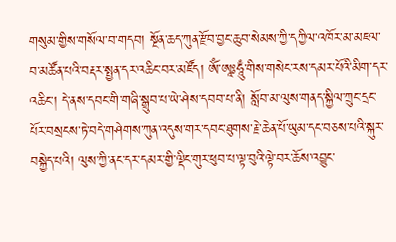གསུམ་གྱིས་གསོལ་བ་གདབ། སྔོན་ཆད་ཀུན་རྫོབ་བྱང་ཆུབ་སེམས་ཀྱི་དཀྱིལ་འཁོར་མ་མཇལ་བ་མཚོན་པའི་བརྡར་སྤྱན་དར་འཆིང་བར་མཛོད། ཨོཾ་ཨཱཿཧཱུྃ་གིས་གསེང་རས་དམར་པོའི་མིག་དར་འཆིང་། དེ་ནས་དབང་གི་གཞི་སྒྲུབ་པ་ཡེ་ཤེས་དབབ་པ་ནི། སློབ་མ་ལུས་གནད་སྐྱིལ་ཀྲུང་དྲང་པོར་བསྲངས་ཏེ་བདེ་གཤེགས་ཀུན་འདུས་གར་དབང་ཐུགས་རྗེ་ཆེན་པོ་ཡུམ་དང་བཅས་པའི་སྐུར་བསྐྱེད་པའི། ལུས་ཀྱི་ནང་དར་དམར་གྱི་ལྡིང་གུར་ཕུབ་པ་ལྟ་བུའི་ལྟེ་བར་ཆོས་འབྱུང་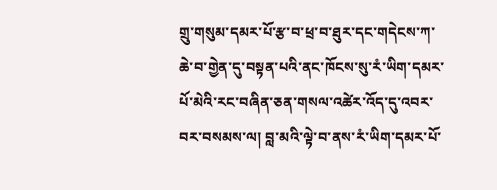གྲུ་གསུམ་དམར་པོ་རྩ་བ་ཕྲ་བ་ཐུར་དང་གདེངས་ཀ་ཆེ་བ་གྱེན་དུ་བསྟན་པའི་ནང་ཁོངས་སུ་རཾ་ཡིག་དམར་པོ་མེའི་རང་བཞིན་ཅན་གསལ་འཚེར་འོད་དུ་འབར་བར་བསམས་ལ། བླ་མའི་ལྟེ་བ་ནས་རཾ་ཡིག་དམར་པོ་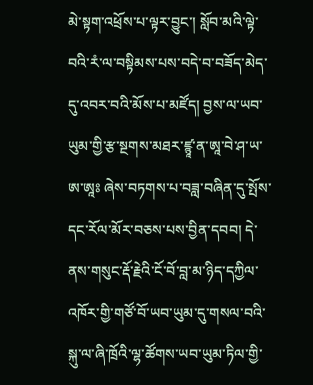མེ་སྟག་འཕྲོས་པ་ལྟར་བྱུང་། སློབ་མའི་ལྟེ་བའི་རཾ་ལ་བསྟིམས་པས་བདེ་བ་བཟོད་མེད་དུ་འབར་བའི་མོས་པ་མཛོད། བྱས་ལ་ཡབ་ཡུམ་གྱི་རྩ་སྔགས་མཐར་ཛྙཱ་ན་ཨཱ་བེ་ཤ་ཡ་ཨ་ཨཱཿ ཞེས་བཏགས་པ་བཟླ་བཞིན་དུ་སྤོས་དང་རོལ་མོར་བཅས་པས་བྱིན་དབབ། དེ་ནས་གསུང་རྡོ་རྗེའི་ངོ་བོ་བླ་མ་ཉིད་དཀྱིལ་འཁོར་གྱི་གཙོ་བོ་ཡབ་ཡུམ་དུ་གསལ་བའི་སྐུ་ལ་ཞི་ཁྲོའི་ལྷ་ཚོགས་ཡབ་ཡུམ་ཏིལ་གྱི་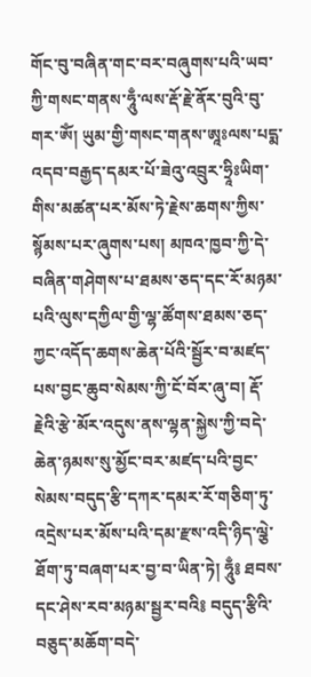གོང་བུ་བཞིན་གང་བར་བཞུགས་པའི་ཡབ་ཀྱི་གསང་གནས་ཧཱུྃ་ལས་རྡོ་རྗེ་ནོར་བུའི་བུ་གར་ཨོཾ། ཡུམ་གྱི་གསང་གནས་ཨཱཿལས་པདྨ་འདབ་བརྒྱད་དམར་པོ་ཟེའུ་འབྲུར་ཧྲཱིཿཡིག་གིས་མཚན་པར་མོས་ཏེ་རྗེས་ཆགས་ཀྱིས་སྙོམས་པར་ཞུགས་པས། མཁའ་ཁྱབ་ཀྱི་དེ་བཞིན་གཤེགས་པ་ཐམས་ཅད་དང་རོ་མཉམ་པའི་ལུས་དཀྱིལ་གྱི་ལྷ་ཚོགས་ཐམས་ཅད་ཀྱང་འདོད་ཆགས་ཆེན་པོའི་སྦྱོར་བ་མཛད་པས་བྱང་ཆུབ་སེམས་ཀྱི་ངོ་བོར་ཞུ་བ། རྡོ་རྗེའི་རྩེ་མོར་འདུས་ནས་ལྷན་སྐྱེས་ཀྱི་བདེ་ཆེན་ཉམས་སུ་མྱོང་བར་མཛད་པའི་བྱང་སེམས་བདུད་རྩི་དཀར་དམར་རོ་གཅིག་ཏུ་འདྲེས་པར་མོས་པའི་དམ་རྫས་འདི་ཉིད་ལྕེ་ཐོག་ཏུ་བཞག་པར་བྱ་བ་ཡིན་ཏེ། ཧཱུྃ༔ ཐབས་དང་ཤེས་རབ་མཉམ་སྦྱར་བའི༔ བདུད་རྩིའི་བཅུད་མཆོག་བདེ་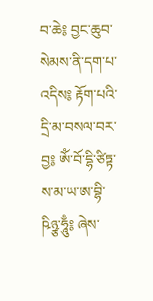བ་ཆེ༔ བྱང་ཆུབ་སེམས་ནི་དག་པ་འདིས༔ རྟོག་པའི་དྲི་མ་བསལ་བར་བྱ༔ ཨོཾ་བོ་དྷི་ཙིཏྟ་ས་མ་ཡ་ཨ་བྷི་ཥིཉྩ་ཧཱུྃ༔ ཞེས་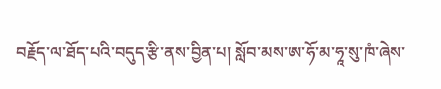བརྗོད་ལ་ཐོད་པའི་བདུད་རྩི་ནས་བྱིན་པ། སློབ་མས་ཨ་ཧོ་མ་ཧཱ་སུ་ཁཾ་ཞེས་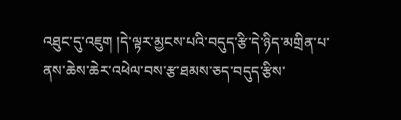འཐུང་དུ་འཇུག །དེ་ལྟར་མྱངས་པའི་བདུད་རྩི་དེ་ཉིད་མགྲིན་པ་ནས་ཆེས་ཆེར་འཕེལ་བས་རྩ་ཐམས་ཅད་བདུད་རྩིས་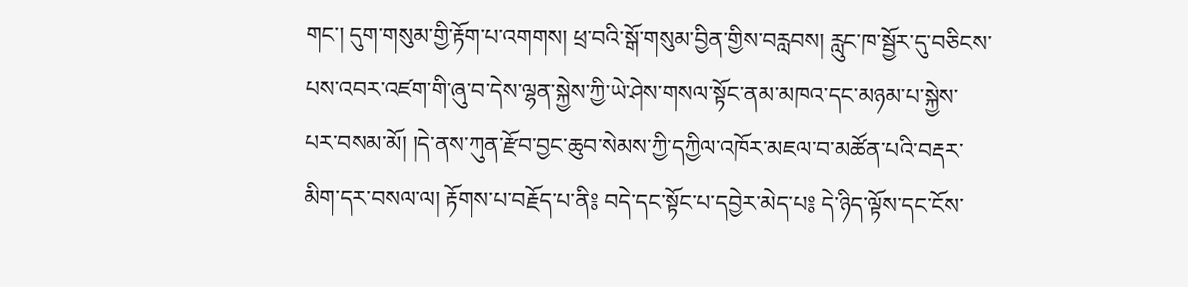གང་། དུག་གསུམ་གྱི་རྟོག་པ་འགགས། ཕྲ་བའི་སྒོ་གསུམ་བྱིན་གྱིས་བརླབས། རླུང་ཁ་སྦྱོར་དུ་བཅིངས་པས་འབར་འཛག་གི་ཞུ་བ་དེས་ལྷན་སྐྱེས་ཀྱི་ཡེ་ཤེས་གསལ་སྟོང་ནམ་མཁའ་དང་མཉམ་པ་སྐྱེས་པར་བསམ་མོ། །དེ་ནས་ཀུན་རྫོབ་བྱང་ཆུབ་སེམས་ཀྱི་དཀྱིལ་འཁོར་མཇལ་བ་མཚོན་པའི་བརྡར་མིག་དར་བསལ་ལ། རྟོགས་པ་བརྗོད་པ་ནི༔ བདེ་དང་སྟོང་པ་དབྱེར་མེད་པ༔ དེ་ཉིད་ལྟོས་དང་ངོས་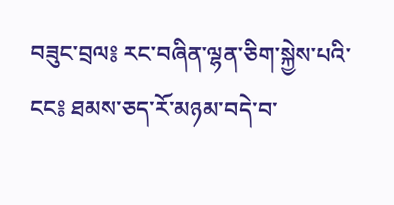བཟུང་བྲལ༔ རང་བཞིན་ལྷན་ཅིག་སྐྱེས་པའི་ངང༔ ཐམས་ཅད་རོ་མཉམ་བདེ་བ་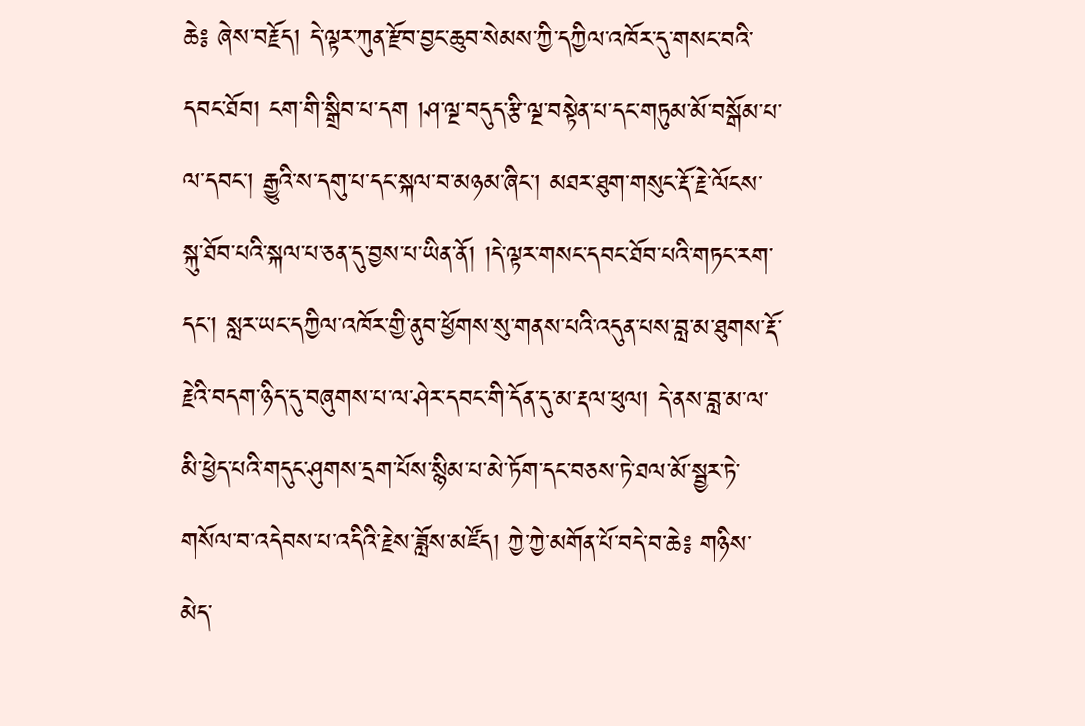ཆེ༔ ཞེས་བརྗོད། དེ་ལྟར་ཀུན་རྫོབ་བྱང་ཆུབ་སེམས་ཀྱི་དཀྱིལ་འཁོར་དུ་གསང་བའི་དབང་ཐོབ། ངག་གི་སྒྲིབ་པ་དག །ཤ་ལྔ་བདུད་རྩི་ལྔ་བསྟེན་པ་དང་གཏུམ་མོ་བསྒོམ་པ་ལ་དབང་། རྒྱུའི་ས་དགུ་པ་དང་སྐལ་བ་མཉམ་ཞིང་། མཐར་ཐུག་གསུང་རྡོ་རྗེ་ལོངས་སྐུ་ཐོབ་པའི་སྐལ་པ་ཅན་དུ་བྱས་པ་ཡིན་ནོ། །དེ་ལྟར་གསང་དབང་ཐོབ་པའི་གཏང་རག་དང་། སླར་ཡང་དཀྱིལ་འཁོར་གྱི་ནུབ་ཕྱོགས་སུ་གནས་པའི་འདུན་པས་བླ་མ་ཐུགས་རྡོ་རྗེའི་བདག་ཉིད་དུ་བཞུགས་པ་ལ་ཤེར་དབང་གི་དོན་དུ་མ་རྡལ་ཕུལ། དེ་ནས་བླ་མ་ལ་མི་ཕྱེད་པའི་གདུང་ཤུགས་དྲག་པོས་སྙིམ་པ་མེ་ཏོག་དང་བཅས་ཏེ་ཐལ་མོ་སྦྱར་ཏེ་གསོལ་བ་འདེབས་པ་འདིའི་རྗེས་ཟློས་མཛོད། ཀྱེ་ཀྱེ་མགོན་པོ་བདེ་བ་ཆེ༔ གཉིས་མེད་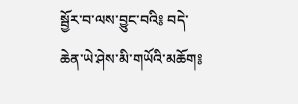སྦྱོར་བ་ལས་བྱུང་བའི༔ བདེ་ཆེན་ཡེ་ཤེས་མི་གཡོའི་མཆོག༔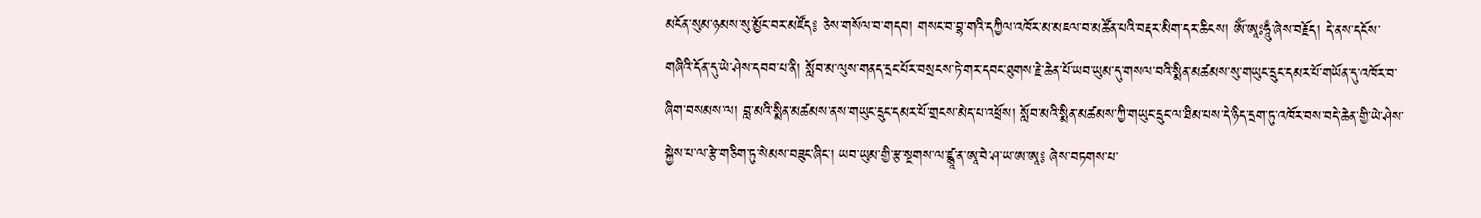མངོན་སུམ་ཉམས་སུ་མྱོང་བར་མཛོད༔ ཅེས་གསོལ་བ་གདབ། གསང་བ་བྷ་གའི་དཀྱིལ་འཁོར་མ་མཇལ་བ་མཚོན་པའི་བརྡར་མིག་དར་ཆིངས། ཨོཾ་ཨཱཿཧཱུྃ་ཞེས་བརྗོད། དེ་ནས་དངོས་གཞིའི་དོན་དུ་ཡེ་ཤེས་དབབ་པ་ནི། སློབ་མ་ལུས་གནད་དྲང་པོར་བསྲངས་ཏེ་གར་དབང་ཐུགས་རྗེ་ཆེན་པོ་ཡབ་ཡུམ་དུ་གསལ་བའི་སྨིན་མཚམས་སུ་གཡུང་དྲུང་དམར་པོ་གཡོན་དུ་འཁོར་བ་ཞིག་བསམས་ལ། བླ་མའི་སྨིན་མཚམས་ནས་གཡུང་དྲུང་དམར་པོ་གྲངས་མེད་པ་འཕྲོས། སློབ་མའི་སྨིན་མཚམས་ཀྱི་གཡུང་དྲུང་ལ་ཐིམ་པས་དེ་ཉིད་དྲག་ཏུ་འཁོར་བས་བདེ་ཆེན་གྱི་ཡེ་ཤེས་སྐྱེས་པ་ལ་རྩེ་གཅིག་ཏུ་སེམས་བཟུང་ཞིང་། ཡབ་ཡུམ་གྱི་རྩ་སྔགས་ལ་ཛྙཱ་ན་ཨཱ་བེ་ཤ་ཡ་ཨ་ཨཱ༔ ཞེས་བཏགས་པ་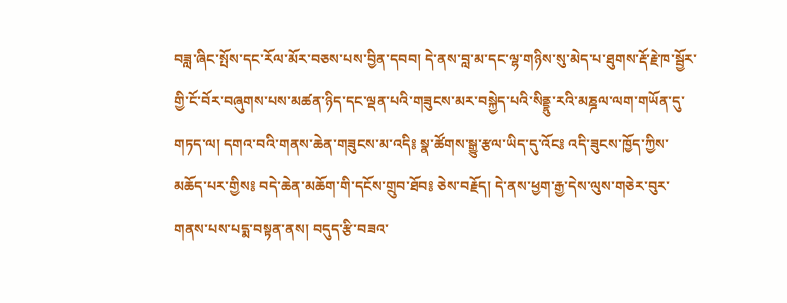བཟླ་ཞིང་སྤོས་དང་རོལ་མོར་བཅས་པས་བྱིན་དབབ། དེ་ནས་བླ་མ་དང་ལྷ་གཉིས་སུ་མེད་པ་ཐུགས་རྡོ་རྗེ་ཁ་སྦྱོར་གྱི་ངོ་བོར་བཞུགས་པས་མཚན་ཉིད་དང་ལྡན་པའི་གཟུངས་མར་བསྐྱེད་པའི་སིནྡྷུ་རའི་མཎྜལ་ལག་གཡོན་དུ་གཏད་ལ། དགའ་བའི་གནས་ཆེན་གཟུངས་མ་འདི༔ སྣ་ཚོགས་སྒྱུ་རྩལ་ཡིད་དུ་འོང༔ འདི་ཟུངས་ཁྱོད་ཀྱིས་མཆོད་པར་གྱིས༔ བདེ་ཆེན་མཆོག་གི་དངོས་གྲུབ་ཐོབ༔ ཅེས་བརྗོད། དེ་ནས་ཕྱག་རྒྱ་དེས་ལུས་གཅེར་བུར་གནས་པས་པདྨ་བསྟན་ནས། བདུད་རྩི་བཟའ་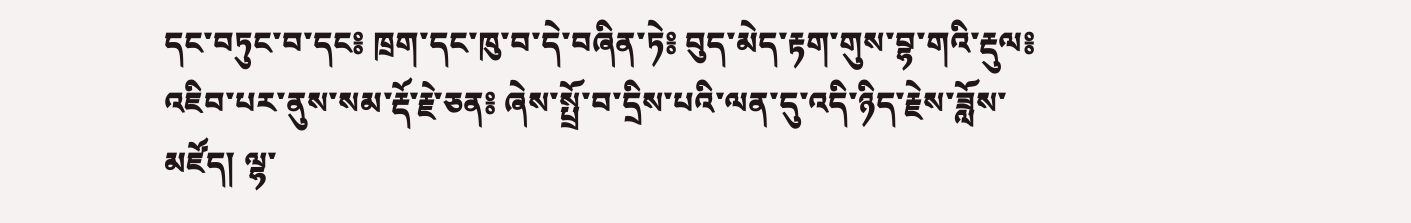དང་བཏུང་བ་དང༔ ཁྲག་དང་ཁུ་བ་དེ་བཞིན་ཏེ༔ བུད་མེད་རྟག་གུས་བྷ་གའི་རྡུལ༔ འཇིབ་པར་ནུས་སམ་རྡོ་རྗེ་ཅན༔ ཞེས་སྤྲོ་བ་དྲིས་པའི་ལན་དུ་འདི་ཉིད་རྗེས་ཟློས་མཛོད། ལྷ་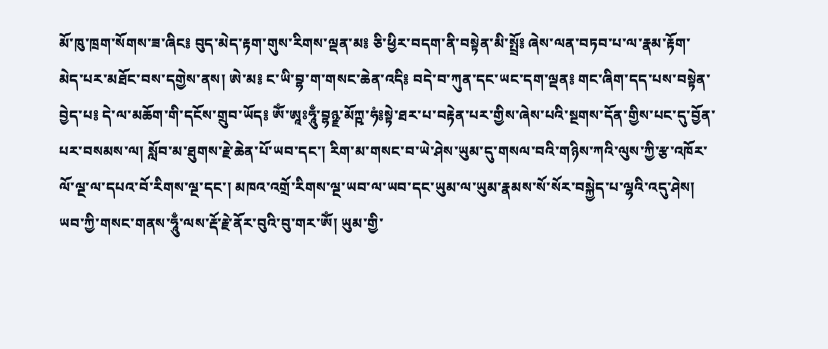མོ་ཁུ་ཁྲག་སོགས་ཟ་ཞིང༔ བུད་མེད་རྟག་གུས་རིགས་ལྡན་མ༔ ཅི་ཕྱིར་བདག་ནི་བསྟེན་མི་སྤྲོ༔ ཞེས་ལན་བཏབ་པ་ལ་རྣམ་རྟོག་མེད་པར་མཐོང་བས་དགྱེས་ནས། ཨེ་མ༔ ང་ཡི་བྷ་ག་གསང་ཆེན་འདི༔ བདེ་བ་ཀུན་དང་ཡང་དག་ལྡན༔ གང་ཞིག་དད་པས་བསྟེན་བྱེད་པ༔ དེ་ལ་མཆོག་གི་དངོས་གྲུབ་ཡོད༔ ཨོཾ་ཨཱཿཧཱུྃ་བྷཉྫ་མོཀྵ་ཧཾ༔སྟེ་ཐར་པ་བརྟེན་པར་གྱིས་ཞེས་པའི་སྔགས་དོན་གྱིས་པང་དུ་བྱོན་པར་བསམས་ལ། སློབ་མ་ཐུགས་རྗེ་ཆེན་པོ་ཡབ་དང་། རིག་མ་གསང་བ་ཡེ་ཤེས་ཡུམ་དུ་གསལ་བའི་གཉིས་ཀའི་ལུས་ཀྱི་རྩ་འཁོར་ལོ་ལྔ་ལ་དཔའ་བོ་རིགས་ལྔ་དང་། མཁའ་འགྲོ་རིགས་ལྔ་ཡབ་ལ་ཡབ་དང་ཡུམ་ལ་ཡུམ་རྣམས་སོ་སོར་བསྐྱེད་པ་ལྷའི་འདུ་ཤེས། ཡབ་ཀྱི་གསང་གནས་ཧཱུྃ་ལས་རྡོ་རྗེ་ནོར་བུའི་བུ་གར་ཨོཾ། ཡུམ་གྱི་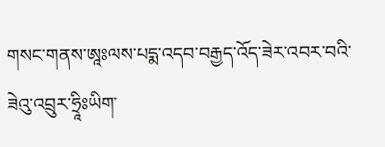གསང་གནས་ཨཱཿལས་པདྨ་འདབ་བརྒྱད་འོད་ཟེར་འབར་བའི་ཟེའུ་འབྲུར་ཧྲཱིཿཡིག་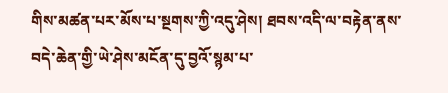གིས་མཚན་པར་མོས་པ་སྔགས་ཀྱི་འདུ་ཤེས། ཐབས་འདི་ལ་བརྟེན་ནས་བདེ་ཆེན་གྱི་ཡེ་ཤེས་མངོན་དུ་བྱའོ་སྙམ་པ་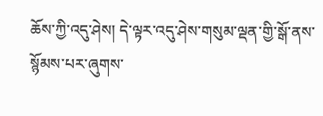ཆོས་ཀྱི་འདུ་ཤེས། དེ་ལྟར་འདུ་ཤེས་གསུམ་ལྡན་གྱི་སྒོ་ནས་སྙོམས་པར་ཞུགས་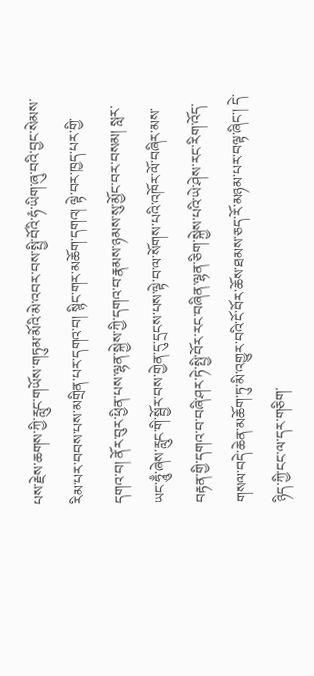པས་རྗེས་ཆགས་ཀྱི་རླུང་གཡོས་གཏུམ་མོའི་མེ་འབར་བས་སྤྱི་བོའི་ཧཾ་ཡིག་ཞུ་བའི་བྱང་སེམས་རིམ་པར་བབས་པས་མགྲིན་པར་དགའ་བ། སྙིང་གར་མཆོག་དགའ། ལྟེ་བར་ཁྱད་པར་གྱི་དགའ་བ། ནོར་བུར་ཕྱིན་པས་ལྷན་སྐྱེས་ཀྱི་དགའ་བ་རྣམས་ཉམས་སུ་མྱོང་བར་བསམ། སླར་ཡང་ཧཱུྃ་ཞེས་རླུང་གི་སྦྱོར་བས་གྱེན་དུ་དྲངས་པས་ལྟེ་བ་ལ་སོགས་པའི་འཁོར་ལོ་བཞིར་མས་བརྟན་གྱི་དགའ་བ་བཞི་ཤར་ཏེ་སྤྱི་བོར་རང་བཞིན་ལྷན་ཅིག་སྐྱེས་པའི་ཡེ་ཤེས་རང་རིག་འོད་གསལ་བདེ་ཆེན་མཆོག་ཏུ་མི་འགྱུར་བའི་ངོ་བོར་ཆོས་ཐམས་ཅད་རོ་མཉམ་པར་བལྟ་ཞིང་། དེ་ཉིད་ཀྱི་ངང་ལ་དར་གཅིག་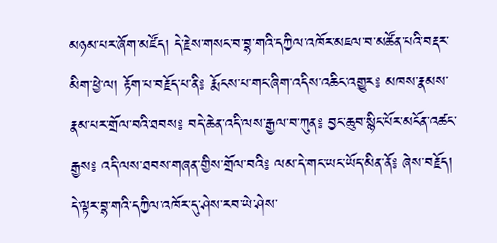མཉམ་པར་ཞོག་མཛོད། དེ་རྗེས་གསང་བ་བྷ་གའི་དཀྱིལ་འཁོར་མཇལ་བ་མཚོན་པའི་བརྡར་མིག་ཕྱེ་ལ། རྟོག་པ་བརྗོད་པ་ནི༔ རྨོངས་པ་གང་ཞིག་འདིས་འཆིང་འགྱུར༔ མཁས་རྣམས་རྣམ་པར་གྲོལ་བའི་ཐབས༔ བདེ་ཆེན་འདི་ལས་རྒྱལ་བ་ཀུན༔ བྱང་ཆུབ་སྙིང་པོར་མངོན་འཚང་རྒྱས༔ འདི་ལས་ཐབས་གཞན་གྱིས་གྲོལ་བའི༔ ལམ་དེ་གང་ཡང་ཡོད་མིན་ནོ༔ ཞེས་བརྗོད། དེ་ལྟར་བྷ་གའི་དཀྱིལ་འཁོར་དུ་ཤེས་རབ་ཡེ་ཤེས་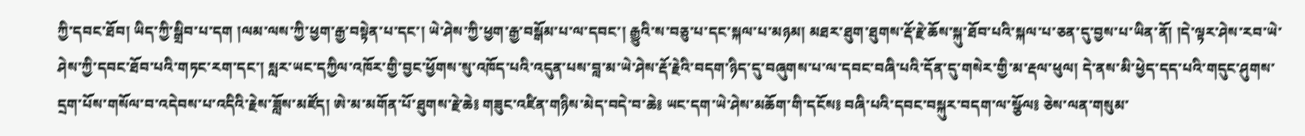ཀྱི་དབང་ཐོབ། ཡིད་ཀྱི་སྒྲིབ་པ་དག །ལམ་ལས་ཀྱི་ཕྱག་རྒྱ་བསྟེན་པ་དང་། ཡེ་ཤེས་ཀྱི་ཕྱག་རྒྱ་བསྒོམ་པ་ལ་དབང་། རྒྱུའི་ས་བཅུ་པ་དང་སྐལ་པ་མཉམ། མཐར་ཐུག་ཐུགས་རྡོ་རྗེ་ཆོས་སྐུ་ཐོབ་པའི་སྐལ་པ་ཅན་དུ་བྱས་པ་ཡིན་ནོ། །དེ་ལྟར་ཤེས་རབ་ཡེ་ཤེས་ཀྱི་དབང་ཐོབ་པའི་གཏང་རག་དང་། སླར་ཡང་དཀྱིལ་འཁོར་གྱི་བྱང་ཕྱོགས་སུ་འཁོད་པའི་འདུན་པས་བླ་མ་ཡེ་ཤེས་རྡོ་རྗེའི་བདག་ཉིད་དུ་བཞུགས་པ་ལ་དབང་བཞི་པའི་དོན་དུ་གསེར་གྱི་མ་རྡལ་ཕུལ། དེ་ནས་མི་ཕྱེད་དད་པའི་གདུང་ཤུགས་དྲག་པོས་གསོལ་བ་འདེབས་པ་འདིའི་རྗེས་ཟློས་མཛོད། ཨེ་མ་མགོན་པོ་ཐུགས་རྗེ་ཆེ༔ གཟུང་འཛིན་གཉིས་མེད་བདེ་བ་ཆེ༔ ཡང་དག་ཡེ་ཤེས་མཆོག་གི་དངོས༔ བཞི་པའི་དབང་བསྐུར་བདག་ལ་སྩོལ༔ ཅེས་ལན་གསུམ་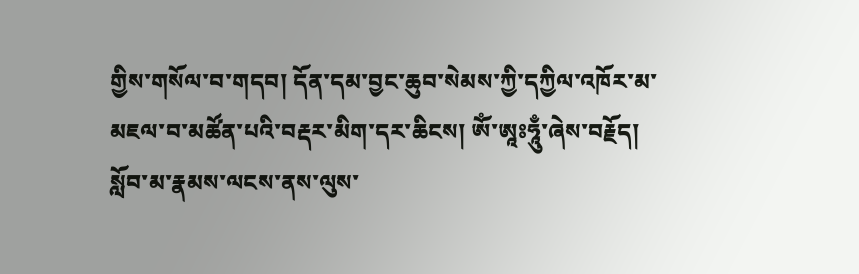གྱིས་གསོལ་བ་གདབ། དོན་དམ་བྱང་ཆུབ་སེམས་ཀྱི་དཀྱིལ་འཁོར་མ་མཇལ་བ་མཚོན་པའི་བརྡར་མིག་དར་ཆིངས། ཨོཾ་ཨཱཿཧཱུྃ་ཞེས་བརྗོད། སློབ་མ་རྣམས་ལངས་ནས་ལུས་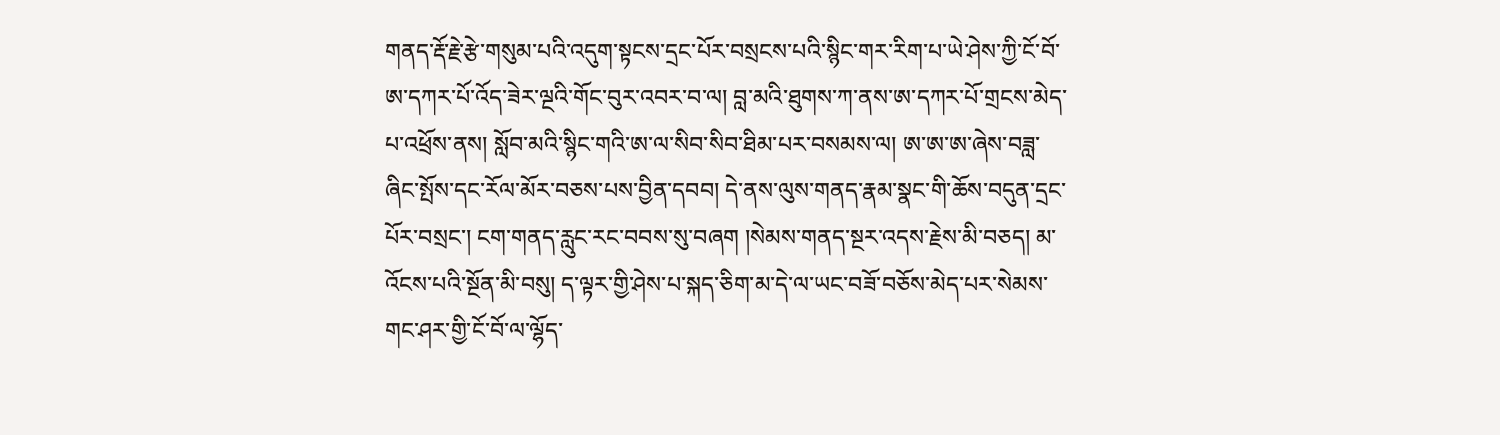གནད་རྡོ་རྗེ་རྩེ་གསུམ་པའི་འདུག་སྟངས་དྲང་པོར་བསྲངས་པའི་སྙིང་གར་རིག་པ་ཡེ་ཤེས་ཀྱི་ངོ་བོ་ཨ་དཀར་པོ་འོད་ཟེར་ལྔའི་གོང་བུར་འབར་བ་ལ། བླ་མའི་ཐུགས་ཀ་ནས་ཨ་དཀར་པོ་གྲངས་མེད་པ་འཕྲོས་ནས། སློབ་མའི་སྙིང་གའི་ཨ་ལ་སིབ་སིབ་ཐིམ་པར་བསམས་ལ། ཨ་ཨ་ཨ་ཞེས་བཟླ་ཞིང་སྤོས་དང་རོལ་མོར་བཅས་པས་བྱིན་དབབ། དེ་ནས་ལུས་གནད་རྣམ་སྣང་གི་ཆོས་བདུན་དྲང་པོར་བསྲང་། ངག་གནད་རླུང་རང་བབས་སུ་བཞག །སེམས་གནད་སྔར་འདས་རྗེས་མི་བཅད། མ་འོངས་པའི་སྔོན་མི་བསུ། ད་ལྟར་གྱི་ཤེས་པ་སྐད་ཅིག་མ་དེ་ལ་ཡང་བཟོ་བཅོས་མེད་པར་སེམས་གང་ཤར་གྱི་ངོ་བོ་ལ་ལྷོད་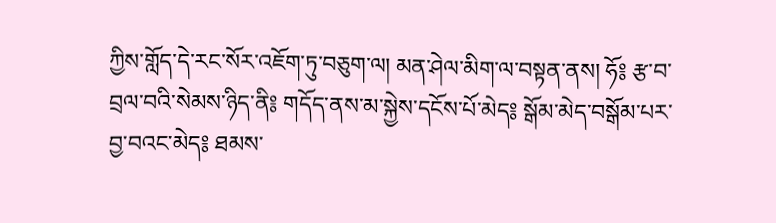ཀྱིས་གློད་དེ་རང་སོར་འཇོག་ཏུ་བཅུག་ལ། མན་ཤེལ་མིག་ལ་བསྟན་ནས། ཧོ༔ རྩ་བ་བྲལ་བའི་སེམས་ཉིད་ནི༔ གདོད་ནས་མ་སྐྱེས་དངོས་པོ་མེད༔ སྒོམ་མེད་བསྒོམ་པར་བྱ་བའང་མེད༔ ཐམས་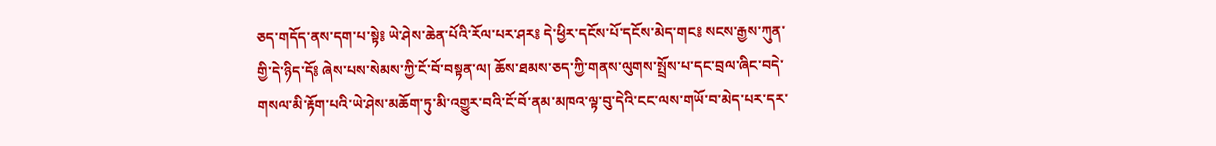ཅད་གདོད་ནས་དག་པ་སྟེ༔ ཡེ་ཤེས་ཆེན་པོའི་རོལ་པར་ཤར༔ དེ་ཕྱིར་དངོས་པོ་དངོས་མེད་གང༔ སངས་རྒྱས་ཀུན་གྱི་དེ་ཉིད་དོ༔ ཞེས་པས་སེམས་ཀྱི་ངོ་བོ་བསྟན་ལ། ཆོས་ཐམས་ཅད་ཀྱི་གནས་ལུགས་སྤྲོས་པ་དང་བྲལ་ཞིང་བདེ་གསལ་མི་རྟོག་པའི་ཡེ་ཤེས་མཆོག་ཏུ་མི་འགྱུར་བའི་ངོ་བོ་ནམ་མཁའ་ལྟ་བུ་དེའི་ངང་ལས་གཡོ་བ་མེད་པར་དར་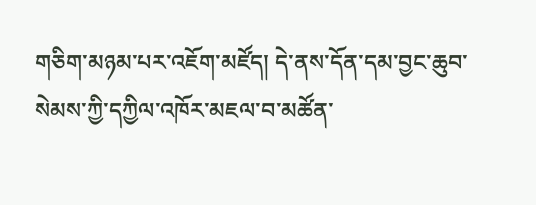གཅིག་མཉམ་པར་འཇོག་མཛོད། དེ་ནས་དོན་དམ་བྱང་ཆུབ་སེམས་ཀྱི་དཀྱིལ་འཁོར་མཇལ་བ་མཚོན་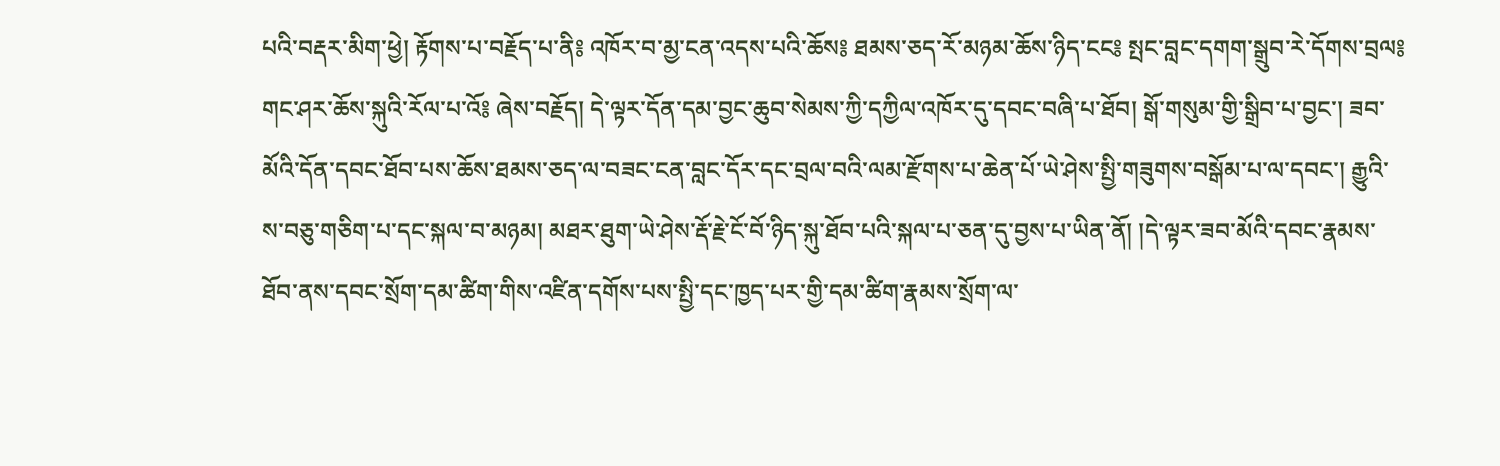པའི་བརྡར་མིག་ཕྱེ། རྟོགས་པ་བརྗོད་པ་ནི༔ འཁོར་བ་མྱ་ངན་འདས་པའི་ཆོས༔ ཐམས་ཅད་རོ་མཉམ་ཆོས་ཉིད་ངང༔ སྤང་བླང་དགག་སྒྲུབ་རེ་དོགས་བྲལ༔ གང་ཤར་ཆོས་སྐུའི་རོལ་པ་འོ༔ ཞེས་བརྗོད། དེ་ལྟར་དོན་དམ་བྱང་ཆུབ་སེམས་ཀྱི་དཀྱིལ་འཁོར་དུ་དབང་བཞི་པ་ཐོབ། སྒོ་གསུམ་གྱི་སྒྲིབ་པ་བྱང་། ཟབ་མོའི་དོན་དབང་ཐོབ་པས་ཆོས་ཐམས་ཅད་ལ་བཟང་ངན་བླང་དོར་དང་བྲལ་བའི་ལམ་རྫོགས་པ་ཆེན་པོ་ཡེ་ཤེས་སྤྱི་གཟུགས་བསྒོམ་པ་ལ་དབང་། རྒྱུའི་ས་བཅུ་གཅིག་པ་དང་སྐལ་བ་མཉམ། མཐར་ཐུག་ཡེ་ཤེས་རྡོ་རྗེ་ངོ་བོ་ཉིད་སྐུ་ཐོབ་པའི་སྐལ་པ་ཅན་དུ་བྱས་པ་ཡིན་ནོ། །དེ་ལྟར་ཟབ་མོའི་དབང་རྣམས་ཐོབ་ནས་དབང་སྲོག་དམ་ཚིག་གིས་འཛིན་དགོས་པས་སྤྱི་དང་ཁྱད་པར་གྱི་དམ་ཚིག་རྣམས་སྲོག་ལ་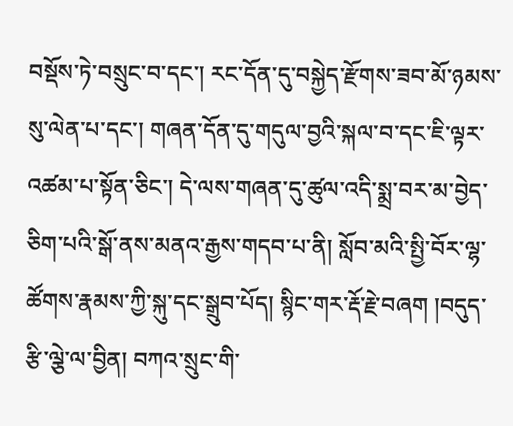བསྡོས་ཏེ་བསྲུང་བ་དང་། རང་དོན་དུ་བསྐྱེད་རྫོགས་ཟབ་མོ་ཉམས་སུ་ལེན་པ་དང་། གཞན་དོན་དུ་གདུལ་བྱའི་སྐལ་བ་དང་ཇི་ལྟར་འཚམ་པ་སྟོན་ཅིང་། དེ་ལས་གཞན་དུ་ཚུལ་འདི་སྨྲ་བར་མ་བྱེད་ཅིག་པའི་སྒོ་ནས་མནའ་རྒྱས་གདབ་པ་ནི། སློབ་མའི་སྤྱི་བོར་ལྷ་ཚོགས་རྣམས་ཀྱི་སྐུ་དང་སྒྲུབ་པོད། སྙིང་གར་རྡོ་རྗེ་བཞག །བདུད་རྩི་ལྕེ་ལ་བྱིན། བཀའ་སྲུང་གི་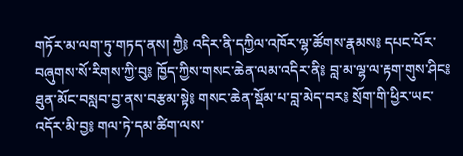གཏོར་མ་ལག་ཏུ་གཏད་ནས། ཀྱཻ༔ འདིར་ནི་དཀྱིལ་འཁོར་ལྷ་ཚོགས་རྣམས༔ དཔང་པོར་བཞུགས་སོ་རིགས་ཀྱི་བུ༔ ཁྱོད་ཀྱིས་གསང་ཆེན་ལམ་འདིར་ནི༔ བླ་མ་ལྷ་ལ་རྟག་གུས་ཤིང༔ ཐུན་མོང་བསླབ་བྱ་ནས་བརྩམ་སྟེ༔ གསང་ཆེན་སྡོམ་པ་བླ་མེད་བར༔ སྲོག་གི་ཕྱིར་ཡང་འདོར་མི་བྱ༔ གལ་ཏེ་དམ་ཚིག་ལས་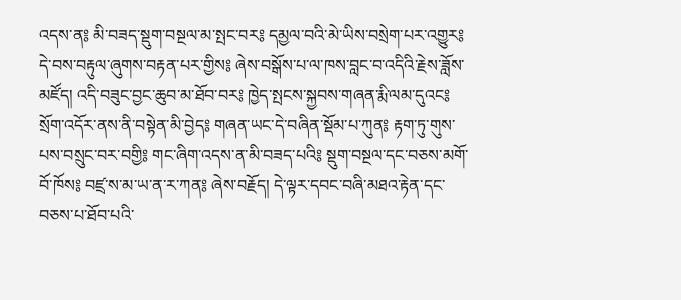འདས་ན༔ མི་བཟད་སྡུག་བསྔལ་མ་སྤང་བར༔ དམྱལ་བའི་མེ་ཡིས་བསྲེག་པར་འགྱུར༔ དེ་བས་བརྟུལ་ཞུགས་བརྟན་པར་གྱིས༔ ཞེས་བསྒོས་པ་ལ་ཁས་བླང་བ་འདིའི་རྗེས་ཟློས་མཛོད། འདི་བཟུང་བྱང་ཆུབ་མ་ཐོབ་བར༔ ཁྱེད་སྤངས་སྐྱབས་གཞན་རྨི་ལམ་དུའང༔ སྲོག་འདོར་ནས་ནི་བསྟེན་མི་བྱེད༔ གཞན་ཡང་དེ་བཞིན་སྡོམ་པ་ཀུན༔ རྟག་ཏུ་གུས་པས་བསྲུང་བར་བགྱི༔ གང་ཞིག་འདས་ན་མི་བཟད་པའི༔ སྡུག་བསྔལ་དང་བཅས་མགོ་བོ་ཁོས༔ བཛྲ་ས་མ་ཡ་ན་ར་ཀན༔ ཞེས་བརྗོད། དེ་ལྟར་དབང་བཞི་མཐའ་རྟེན་དང་བཅས་པ་ཐོབ་པའི་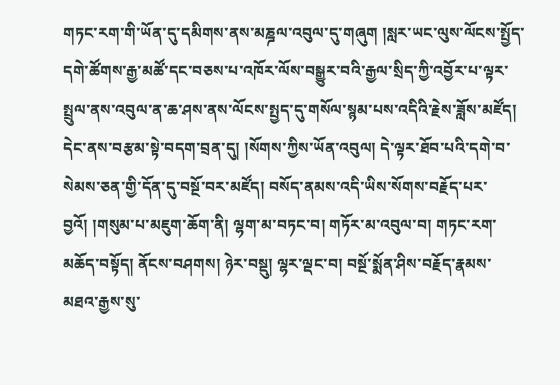གཏང་རག་གི་ཡོན་དུ་དམིགས་ནས་མཎྜལ་འབུལ་དུ་གཞུག །སླར་ཡང་ལུས་ལོངས་སྤྱོད་དགེ་ཚོགས་རྒྱ་མཚོ་དང་བཅས་པ་འཁོར་ལོས་བསྒྱུར་བའི་རྒྱལ་སྲིད་ཀྱི་འབྱོར་པ་ལྟར་སྤྲུལ་ནས་འབུལ་ན་ཆ་ཤས་ནས་ལོངས་སྤྱད་དུ་གསོལ་སྙམ་པས་འདིའི་རྗེས་ཟློས་མཛོད། དེང་ནས་བརྩམ་སྟེ་བདག་བྲན་དུ། །སོགས་ཀྱིས་ཡོན་འབུལ། དེ་ལྟར་ཐོབ་པའི་དགེ་བ་སེམས་ཅན་གྱི་དོན་དུ་བསྔོ་བར་མཛོད། བསོད་ནམས་འདི་ཡིས་སོགས་བརྗོད་པར་བྱའོ། །གསུམ་པ་མཇུག་ཆོག་ནི། ལྷག་མ་བཏང་བ། གཏོར་མ་འབུལ་བ། གཏང་རག་མཆོད་བསྟོད། ནོངས་བཤགས། ཉེར་བསྡུ། ལྷར་ལྡང་བ། བསྔོ་སྨོན་ཤིས་བརྗོད་རྣམས་མཐའ་རྒྱས་སུ་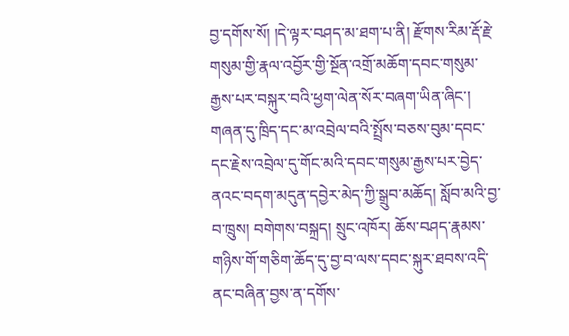བྱ་དགོས་སོ། །དེ་ལྟར་བཤད་མ་ཐག་པ་ནི། རྫོགས་རིམ་རྡོ་རྗེ་གསུམ་གྱི་རྣལ་འབྱོར་གྱི་སྔོན་འགྲོ་མཆོག་དབང་གསུམ་རྒྱས་པར་བསྐུར་བའི་ཕྱག་ལེན་སོར་བཞག་ཡིན་ཞིང་། གཞན་དུ་ཁྲིད་དང་མ་འབྲེལ་བའི་སྤྲོས་བཅས་བུམ་དབང་དང་རྗེས་འབྲེལ་དུ་གོང་མའི་དབང་གསུམ་རྒྱས་པར་བྱེད་ནའང་བདག་མདུན་དབྱེར་མེད་ཀྱི་སྒྲུབ་མཆོད། སློབ་མའི་བྱ་བ་ཁྲུས། བགེགས་བསྐྲད། སྲུང་འཁོར། ཆོས་བཤད་རྣམས་གཉིས་གོ་གཅིག་ཆོད་དུ་བྱ་བ་ལས་དབང་སྐུར་ཐབས་འདི་ནང་བཞིན་བྱས་ན་དགོས་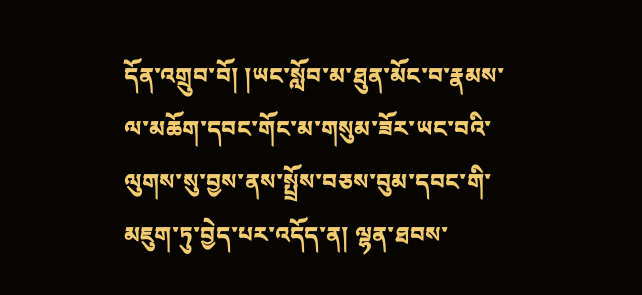དོན་འགྲུབ་བོ། །ཡང་སློབ་མ་ཐུན་མོང་བ་རྣམས་ལ་མཆོག་དབང་གོང་མ་གསུམ་ཟོར་ཡང་བའི་ལུགས་སུ་བྱས་ནས་སྤྲོས་བཅས་བུམ་དབང་གི་མཇུག་ཏུ་བྱེད་པར་འདོད་ན། ལྷན་ཐབས་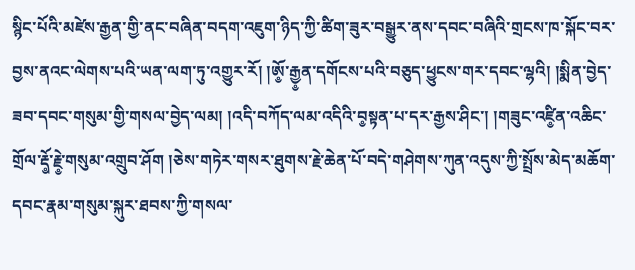སྙིང་པོའི་མཛེས་རྒྱན་གྱི་ནང་བཞིན་བདག་འཇུག་ཉིད་ཀྱི་ཚིག་ཟུར་བསྒྱུར་ནས་དབང་བཞིའི་གྲངས་ཁ་སྐོང་བར་བྱས་ནའང་ལེགས་པའི་ཡན་ལག་ཏུ་འགྱུར་རོ། །ཨོ༵་རྒྱ༵ན་དགོངས་པའི་བཅུད་ཕྱུངས་གར་དབང་ལྷའི། །སྨིན་བྱེད་ཟབ་དབང་གསུམ་གྱི་གསལ་བྱེད་ལམ། །འདི་བཀོད་ལམ་འདིའི་བ༵སྟན་པ་དར་རྒྱས་ཤིང་། །གཟུང་འཛི༵ན་འཆིང་གྲོལ་རྡོ༵་རྗེ༵་གསུམ་འགྲུབ་ཤོག །ཅེས་གཏེར་གསར་ཐུགས་རྗེ་ཆེན་པོ་བདེ་གཤེགས་ཀུན་འདུས་ཀྱི་སྤྲོས་མེད་མཆོག་དབང་རྣམ་གསུམ་སྐུར་ཐབས་ཀྱི་གསལ་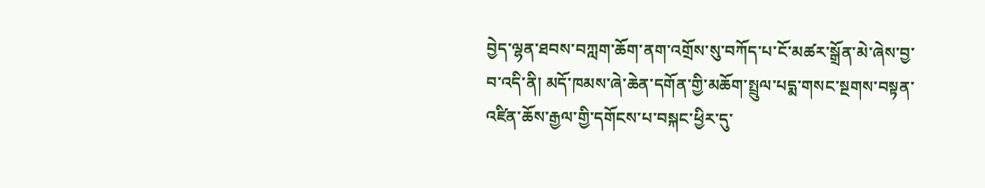བྱེད་ལྷན་ཐབས་བཀླག་ཆོག་ནག་འགྲོས་སུ་བཀོད་པ་ངོ་མཚར་སྒྲོན་མེ་ཞེས་བྱ་བ་འདི་ནི། མདོ་ཁམས་ཞེ་ཆེན་དགོན་གྱི་མཆོག་སྤྲུལ་པདྨ་གསང་སྔགས་བསྟན་འཛིན་ཆོས་རྒྱལ་གྱི་དགོངས་པ་བསྐང་ཕྱིར་དུ་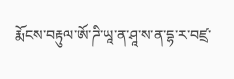རྨོངས་བརྟུལ་ཨོ་ཌི་ཡཱ་ན་ཤཱ་ས་ན་དྷ་ར་བཛྲ་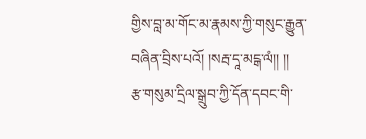གྱིས་བླ་མ་གོང་མ་རྣམས་ཀྱི་གསུང་རྒྱུན་བཞིན་བྲིས་པའོ། །སརྦ་དཱ་མངྒ་ལཾ།། །།
རྩ་གསུམ་དྲིལ་སྒྲུབ་ཀྱི་དོན་དབང་གི་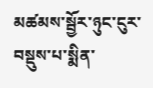མཚམས་སྦྱོར་ཉུང་ངུར་བསྡུས་པ་སྨིན་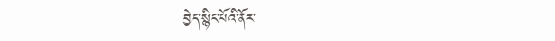བྱེད་སྙིང་པོའི་ནོར་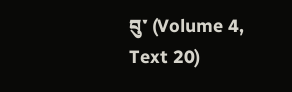བུ་ (Volume 4, Text 20)